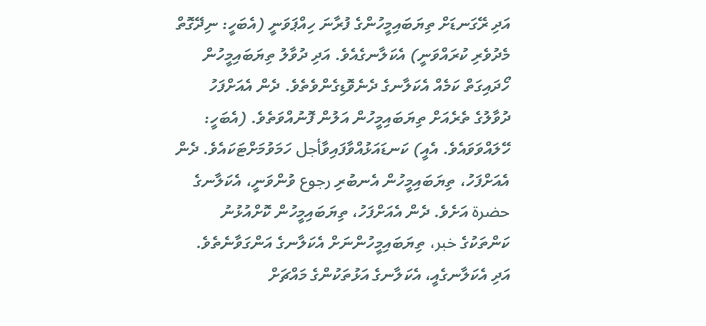އަދި ރޭގަނޑަށް ތިޔަބައިމީހުންގެ ފުރާނަ ހިއްޕަވަނީ (އެބަހީ: ނިދޭގޮތް މެދުވެރި ކުރައްވަނީ) އެކަލާނގެއެވެ. އަދި ދުވާލު ތިޔަބައިމީހުން ހޯދައިގަތް ކަމެއް އެކަލާނގެ ދެނެވޮޑިގެންވެތެވެ. ދެން އެއަށްފަހު ދުވާލުގެ ތެރެއަށް ތިޔަބައިމީހުން އަލުން ފޮނުއްވަތެވެ. (އެބަހީ: ހޭލައްވަވައެވެ. އެއީ) ކަނޑައަޅުއްވާފައިވާأجل ހަމަވުމަށްޓަކައެވެ. ދެން އެއަށްފަހު، ތިޔަބައިމީހުން އެނބުރި رجوع ވުންވަނީ، އެކަލާނގެ حضرة އަށެވެ. ދެން އެއަށްފަހު، ތިޔަބައިމީހުން ކޮށްއުޅުނު ކަންތަކުގެ خبر، ތިޔަބައިމީހުންނަށް އެކަލާނގެ އަންގަވާނެތެވެ.
އަދި އެކަލާނގެއީ، އެކަލާނގެ އަޅުތަކުންގެ މައްޗަށް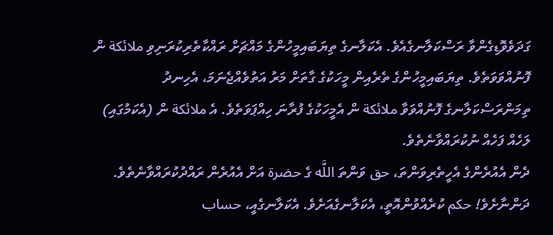ގަދަވެވޮޑިގެންވާ ރަސްކަލާނގެއެވެ. އެކަލާނގެ ތިޔަބައިމީހުންގެ މައްޗަށް ރައްކާތެރިކުރަނިވި ملائكة ން ފޮނުއްވަވަތެވެ. ތިޔަބައިމީހުންގެ ތެރެއިން މީހަކުގެ ގާތަށް މަރު އަތުވެއްޖެނަމަ، އެހިނދު ތިމަންރަސްކަލާނގެ ފޮނުއްވަވާ ملائكة ން އެމީހަކުގެ ފުރާނަ ހިއްޕަވަތެވެ. އެ ملائكة ން (އެކަމުގައި) ލަހެއް ފަހެއް ނުކުރައްވާނެތެވެ.
ދެން އެއުރެންގެ އެހީތެރިވަންތަ، حق ވަންތަ اللَّه ގެ حضرة އަށް އެއުރެން ރައްދުކުރައްވާނެތެވެ. ދަންނާށެވެ! حكم ކުރެއްވުންއޮތީ، އެކަލާނގެއަށެވެ. އެކަލާނގެއީ، حساب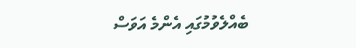ބެއްލެވުމުގައި އެންމެ އަވަސް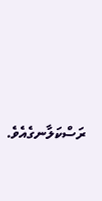ރަސްކަލާނގެއެވެ.